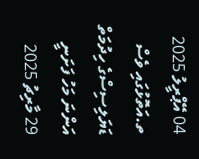04 އޭޕްރީލު 2025
ތ.އަތޮޅުގައި ވެސް ޑަޔަލިސިސްގެ ހިދުމަތް އަންނަ މަހު ފަށަނީ
29 މާރިޗު 2025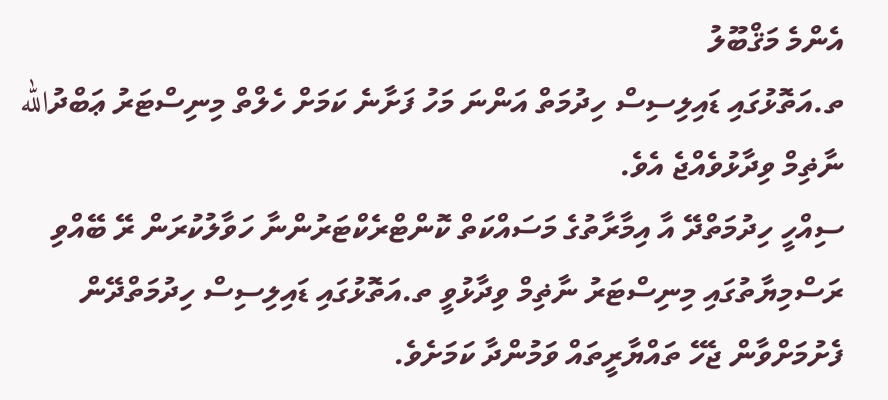އެންމެ މަޤްބޫލު
ތ.އަތޮޅުގައި ޑައިލިސިސް ހިދުމަތް އަންނަ މަހު ފަށާނެ ކަމަށް ހެލްތް މިނިސްޓަރު ޢަބްދުالله ނާޡިމް ވިދާޅުވެއްޖެ އެވެ.
ސިއްހީ ހިދުމަތްދޭ އާ އިމާރާތުގެ މަސައްކަތް ކޮންޓްރެކްޓަރުންނާ ހަވާލުކުރަން ރޭ ބޭއްވި ރަސްމިޔާތުގައި މިނިސްޓަރު ނާޡިމް ވިދާޅުވީ ތ.އަތޮޅުގައި ޑައިލިސިސް ހިދުމަތްދޭން ފެށުމަށްވާން ޖެހޭ ތައްޔާރީތައް ވަމުންދާ ކަމަށެވެ.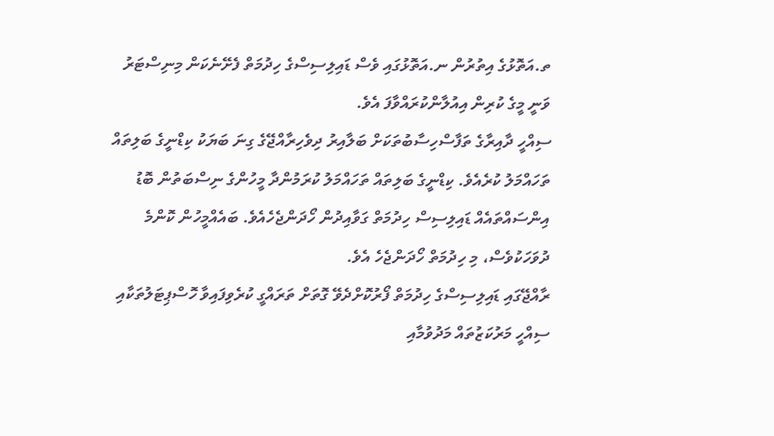ތ.އަތޮޅުގެ އިތުރުން ނ.އަތޮޅުގައި ވެސް ޑައިލިސިސްގެ ހިދުމަތް ފެށޭނެކަން މިނިސްޓަރު ވަނީ މީގެ ކުރިން އިއުލާންކުރައްވާފަ އެވެ.
ސިއްހީ ދާއިރާގެ ތަފާސްހިސާބުތަކަށް ބަލާއިރު ދިވެހިރާއްޖޭގެ ގިނަ ބަޔަކު ކިޑްނީގެ ބަލިތައް ތަހައްމަލު ކުރެއެވެ. ކިޑްނީގެ ބަލިތައް ތަހައްމަލު ކުރަމުންދާ މީހުންގެ ނިސްބަތުން ބޮޑު އިންސައްތައެއް ޑައިލިސިސް ހިދުމަތް ގަވާއިދުން ހޯދަންޖެހެއެވެ. ބައެއްމީހުން ކޮންމެ ދުވަހަކުވެސް، މި ހިދުމަތް ހޯދަންޖެހެ އެވެ.
ރާއްޖޭގައި ޑައިލިސިސްގެ ހިދުމަތް ފޯރުކޮށްދެވޭ ގޮތަށް ތަރައްގީ ކުރެވިފައިވާ ހޮސްޕިޓަލުތަކާއި ސިއްހީ މަރުކަޒުތައް މަދުވުމާއި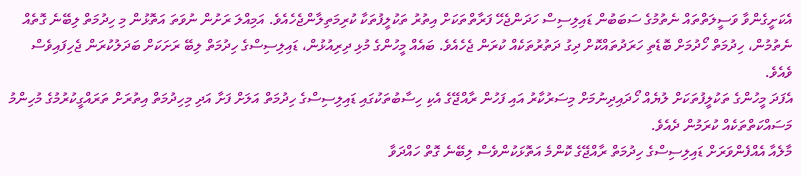އެކަށީގެންވާ ވަސީލަތްތައް ނެތުމުގެ ސަބަބުން ޑައިލިސިސް ހަދަންޖެހޭ ފަރާތްތަކަށް އިތުރު ތަކުލީފުތަކާ ކުރިމަތިލާންޖެހެއެވެ. އަމިއްލަ ރަށުން ނުވަތަ އަތޮޅުން މި ހިދުމަތް ލިބޭނެ ގޮތެއް ނެތުމުން، ހިދުމަތް ހޯދުމަށް ބޮޑެތި ހަރަދުތައްކޮށް ދިގު ދަތުރުތަކެއް ކުރަން ޖެހެއެވެ. ބައެއް މީހުންގެ މުޅި ދިރިއުޅުން، ޑައިލިސިސްގެ ހިދުމަތް ލިބޭ ރަށަކަށް ބަދަލުކުރަން ޖެހިފައިވެސް ވެއެވެ.
އެފަދަ މީހުންގެ ތަކުލީފުތަކަށް ލުޔެއް ހޯދައިދިނުމަށް މިސަރުކާރު އައި ފަހުން ރާއްޖޭގެ އެކި ހިސާބުތަކުގައި ޑައިލިސިސްގެ ހިދުމަތް އަލަށް ފަށާ އަދި މިހިދުމަތް އިތުރަށް ތަރައްގީކުރުމުގެ މުހިންމު މަސައްކަތްތަކެއް ކުރަމުން ދެއެވެ.
މާލެއާ އެއްފެންވަރަށް ޑައިލިސިސްގެ ހިދުމަތް ރާއްޖޭގެ ކޮންމެ އަތޮޅަކުންވެސް ލިބޭނެ ގޮތް ހައްދަވާ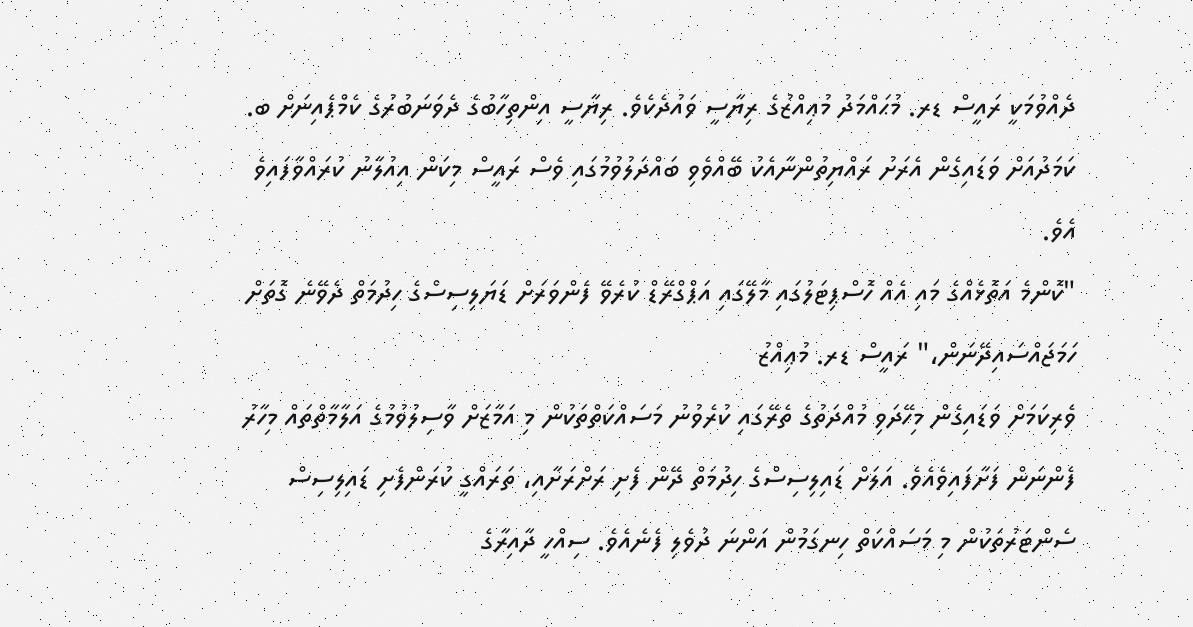ދެއްވުމަކީ ރައީސް ޑރ. މުޙައްމަދު މުޢިއްޒުގެ ރިޔާސީ ވައުދެކެވެ. ރިޔާސީ އިންތިހާބުގެ ދެވަނަބުރުގެ ކެމްޕެއިނަށް ބ. ކަމަދުއަށް ވަޑައިގެން އެރަށު ރައްޔިތުންނާއެކު ބޭއްވެވި ބައްދަލުވުމުގައި ވެސް ރައީސް މިކަން އިއުލާނު ކުރައްވާފައިވެ އެވެ.
"ކޮންމެ އަތޮޅެއްގެ މައި އެއް ހޮސްޕިޓަލުގައި މާލޭގައި އަޕްގްރޭޑް ކުރެވޭ ފެންވަރަށް ޑަޔަލިސިސްގެ ހިދުމަތް ދެވޭނެ ގޮތަށް ހަމަޖައްސައިދޭނަން،" ރައީސް ޑރ. މުޢިއްޒު
ވެރިކަމަށް ވަޑައިގެން މިހޭދަވި މުއްދަތުގެ ތެރޭގައި ކުރެވުނު މަސައްކަތްތަކުން މި އަމާޒަށް ވާސިލުވުމުގެ އަލާމާތްތައް މިހާރު ފެންނަން ފަށާފައިވެއެވެ. އަލަށް ޑައިލިސިސްގެ ހިދުމަތް ދޭން ފެށި ރަށްރަށާއި، ތަރައްގީ ކުރަންފެށި ޑައިލިސިސް ސެންޓަރުތަކުން މި މަސައްކަތް ހިނގަމުން އަންނަ ދުވެލި ފެނެއެވެ. ސިއްހީ ދާއިރާގެ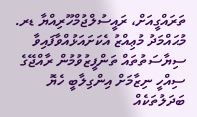ތަރައްގީއަށް، ރައީސުލްޖުމްހޫރިއްޔާ ޑރ. މުޙައްމަދު މުޢިއްޒު އެކަށައަޅުއްވާފައިވާ ސިޔާސަތުތައް ތަންފީޒުވުމުން ރާއްޖޭގެ ސިއްހީ ނިޒާމަށް އިންގިލާބީ ހެޔޮ ބަދަލުތަކެއް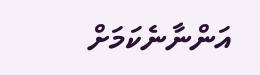އަންނާނެކަމަށް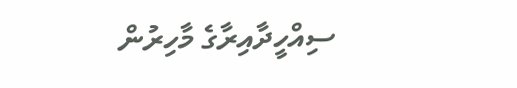ސިއްހީދާއިރާގެ މާހިރުން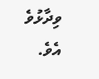ވިދާޅުވެ އެވެ.